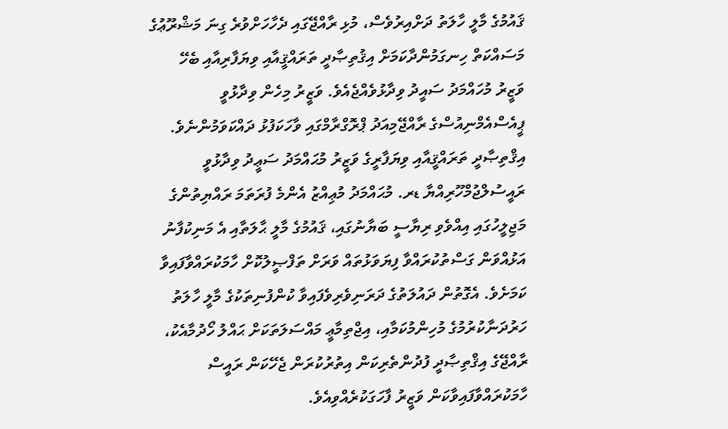ޤައުމުގެ މާލީ ހާލަތު ދަށްއިރުވެސް، މުޅި ރާއްޖޭގައި ދެހާހަށްވުރެ ގިނަ މަޝްރޫޢުގެ މަސައްކަތް ހިނގަމުންދާކަމަށް އިޤުތިޞާދީ ތަރައްޤީއާއި ވިޔަފާރިއާއި ބެހޭ ވަޒީރު މުހައްމަދު ސައީދު ވިދާޅުވެއްޖެއެވެ. ވަޒީރު މިހެން ވިދާޅުވީ ޕީއެސްއެމްނިއުސްގެ ރާއްޖޭމިއަދު ޕްރޮގްރާމްގައި ވާހަކަފުޅު ދައްކަވަމުންނެވެ.
އިޤްތިޞާދީ ތަރައްޤީއާއި ވިޔަފާރީގެ ވަޒީރު މުޙައްމަދު ސަޢީދު ވިދާޅުވީ ރައީސުލްޖުމްހޫރިއްޔާ ޑރ. މުޙައްމަދު މުޢިއްޒު އެންމެ ފުރަތަމަ ރައްޔިތުންގެ މަޖިލީހުގައި އިއްވެވި ރިޔާސީ ބަޔާނުގައި، ޤައުމުގެ މާލީ ޙާލަތާއި އެ މަނިކުފާނު އަޅުއްވަން ގަސްތުކުރައްވާ ފިޔަވަޅުތައް ވަރަށް ތަފްޞީލުކޮށް ހާމަކުރައްވާފައިވާ ކަމަށެވެ. އެގޮތުން ދައުލަތުގެ ދަރަނިވެރިވެފައިވާ ކުންފުނިތަކުގެ މާލީ ހާލަތު ހަރުދަނާކުރުމުގެ މުހިންމުކަމާއި، އިޖްތިމާޢީ މައްސަލަތަކަށް ޙައްލު ހޯދުމާއެކު، ރާއްޖޭގެ އިޤްތިޞާދީ ފުދުންތެރިކަން އިތުރުކުރަން ޖެހޭކަން ރައީސް ހާމަކުރައްވާފައިވާކަން ވަޒީރު ފާހަގަކުރެއްވިއެވެ.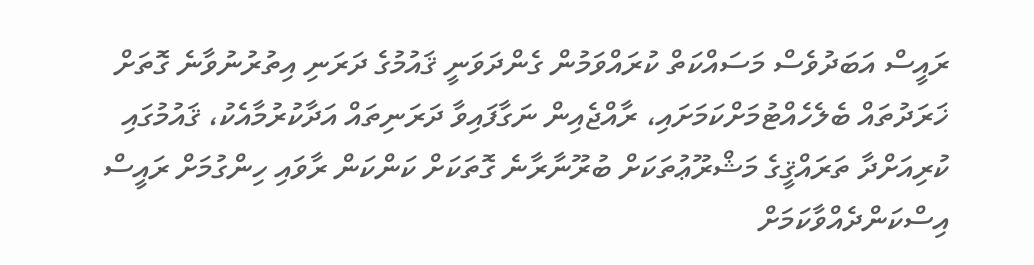ރައީސް އަބަދުވެސް މަސައްކަތް ކުރައްވަމުން ގެންދަވަނީ ޤައުމުގެ ދަރަނި އިތުރުނުވާނެ ގޮތަށް ޚަރަދުތައް ބެލެހެއްޓުމަށްކަމަށައި، ރާއްޖެއިން ނަގާފައިވާ ދަރަނިތައް އަދާކުރުމާއެކު، ޤައުމުގައި ކުރިއަށްދާ ތަރައްޤީގެ މަޝްރޫޢުތަކަށް ބުރޫނާރާނެ ގޮތަކަށް ކަންކަން ރާވައި ހިންގުމަށް ރައީސް އިސްކަންދެއްވާކަމަށް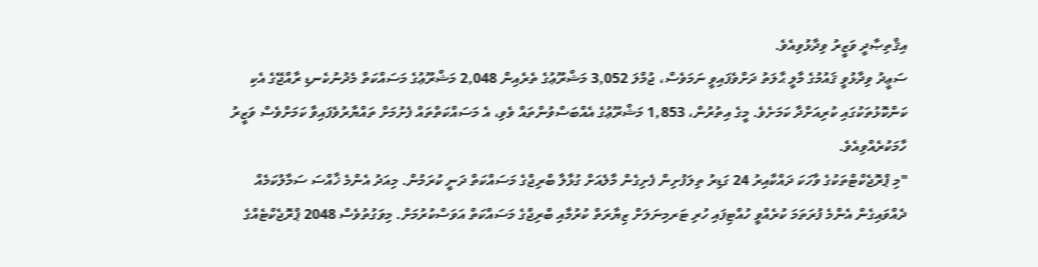އިޤްތިޞާދީ ވަޒީރު ވިދާޅުވިއެވެ.
ސަޢީދު ވިދާޅުވީ ޤައުމުގެ މާލީ ޙާލަތު ދަށްވެފައިވީ ނަމަވެސް، ޖުމްލަ 3,052 މަޝްރޫޢުގެ ތެރެއިން 2,048 މަޝްރޫޢުގެ މަސައްކަތް މެދުނުކެނޑި ރާއްޖޭގެ އެކި ކަންކޮޅުތަކުގައި ކުރިއަށްދާ ކަމަށެވެ. މީގެ އިތުރުން، 1,853 މަޝްރޫޢުގެ އެއްބަސްވުންތައް ވެވި، އެ މަސައްކަތްތައް ފެށުމަށް ތައްޔާރުވެފައިވާ ކަމަށްވެސް ވަޒީރު ހާމަކުރެއްވިއެވެ.
"މި ޕްރޮޖެކްޓްތަކުގެ ވާހަކަ ދައްކާއިރު 24 ގަޑިރު ތިލަފުށިން ފެށިގެން މާލެއަށް ގުޅާލާ ބްރިޖްގެ މަސައްކަތް ދަނީ ކުރަމުން. މިއަދު އެންމެ ޚާއްސަ ސަމާލުކަމެއް ދެއްވައިގެން އެންމެ ފުރަތަމަ ކުރެއްވީ ހުއްޓިފައި ހުރި ޓަރމިނަލަށް ޒިޔާރަތް ކުރުމާއި ބްރިޖްގެ މަސައްކަތް އަވަސްކުރުމަށް. މިވަގުތުވެސް 2048 ޕްރޮޖެކްޓެއްގެ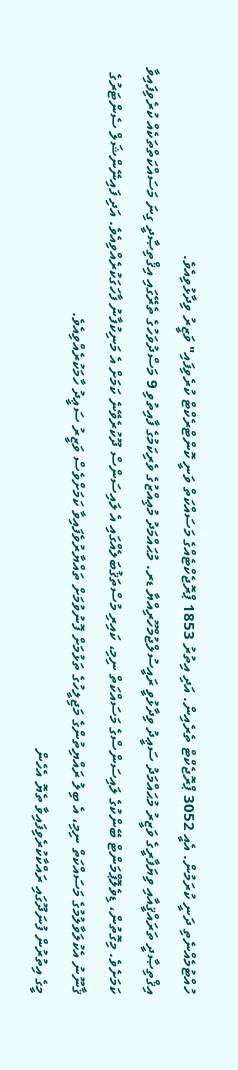ހުއްޓުމެއްނެތި ދަނީ ކުރަމުން. އެއީ 3052 ޕްރޮޖެކްޓް ތެރެއިން. އަދި އިތުރު 1853 ޕްރޮޖެކްޓެއްގެ މަސައްކަތް ވަނީ ކޮންޓްރެކްޓް ކުރެވިފައި" ވަޒީރު ވިދާޅުވިއެވެ.
އިޤްތިޞާދީ ތަރައްޤީއާއި ވިޔަފާރީގެ ވަޒީރު މުޙައްމަދު ސަޢީދު ވިދާޅުވީ ރައީސުލްޖުމްހޫރިއްޔާ ޑރ. މުޙައްމަދު މުޢިއްޒުގެ ވެރިކަމުގެ ފާއިތުވި 9 މަސްދުވަހުގެ ތެރޭގައި އިޤްތިޞާދީ ގިނަ މަސައްކަތްތަކެއް ކުރެވިފައިވާ ކަމަށެވެ. މިގޮތުން، ޑިވެލޮޕްމަންޓް ބޭންކުގެ ލައިސަންސްގެ މަސައްކަތް ނިމި، ކައިރި މުސްތަޤުބަލެއްގައި އެ ލައިސަންސް ދޫކުރެވޭނެ ކަމަށް އެ މަނިކުފާނު ފާހަގަކުރެއްވިއެވެ. އަދި ފައިނޭންޝަލް ސެންޓަރުގެ ޤާނޫނު އެކުލަވާލުމުގެ މަސައްކަތް ނިމި، އެ ބިލު ރައްޔިތުންގެ މަޖިލީހުގެ ތަޅުމަށް ފޮނުވުމަށް ތައްޔާރުވެފައިވާ ކަމަށްވެސް ވަޒީރު ސަޢީދު ހާމަކުރެއްވިއެވެ.
މީގެ އިތުރުން ފުނަދޫގައި ރައްކާކުރެވިފައިވާ ތެޔޮ އެހެން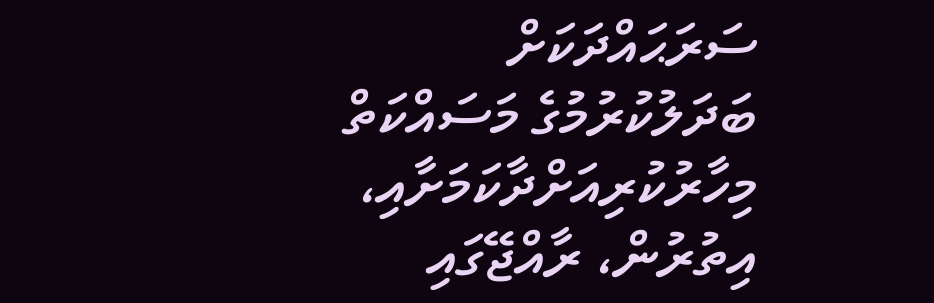ސަރަޙައްދަކަށް ބަދަލުކުރުމުގެ މަސައްކަތް މިހާރުކުރިއަށްދާކަމަށާއި، އިތުރުން، ރާއްޖޭގައި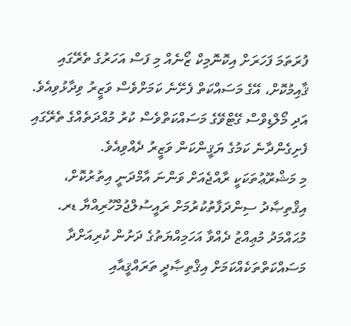ފުރަތަމަ ފަހަރަށް އިކޮނޮމިކް ޒޯނެއް މި ފަސް އަހަރުގެ ތެރޭގައި ޤާއިމުކޮށް، އޭގެ މަސައްކަތް ފެށޭނެ ކަމަށްވެސް ވަޒީރު ވިދާޅުވިއެވެ. އަދި މޯލްޑިވްސް ގޭޓްވޭގެ މަސައްކަތްވެސް ކުރު މުއްދަތެއްގެ ތެރޭގައި ފެށިގެންދާނެ ކަމުގެ ޔަޤީންކަން ވަޒީރު ދެއްވިއެވެ.
މި މަޝްރޫޢުތަކަކީ ރާއްޖެއަށް ވަންނަ އާމްދަނީ އިތުރުކޮށް، އިޤްތިޞާދު ސިންދަފާތުކުރުމަށް ރައީސުލްޖުމްހޫރިއްޔާ ޑރ. މުޙައްމަދު މުޢިއްޒު ދެއްވާ އަހަމިއްޔަތުގެ ދަށުން ކުރިއަށްދާ މަސައްކަތްތަކެއްކަމަށް އިޤްތިޞާދީ ތަރައްޤީއާއި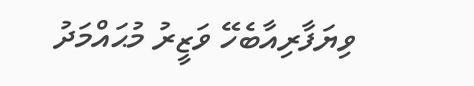ވިޔަފާރިއާބެހޭ ވަޒީރު މުޙައްމަދު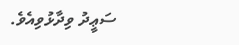ސަޢީދު ވިދާޅުވިއެވެ.